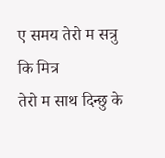ए समय तेरो म सत्रु कि मित्र
तेरो म साथ दिन्छु के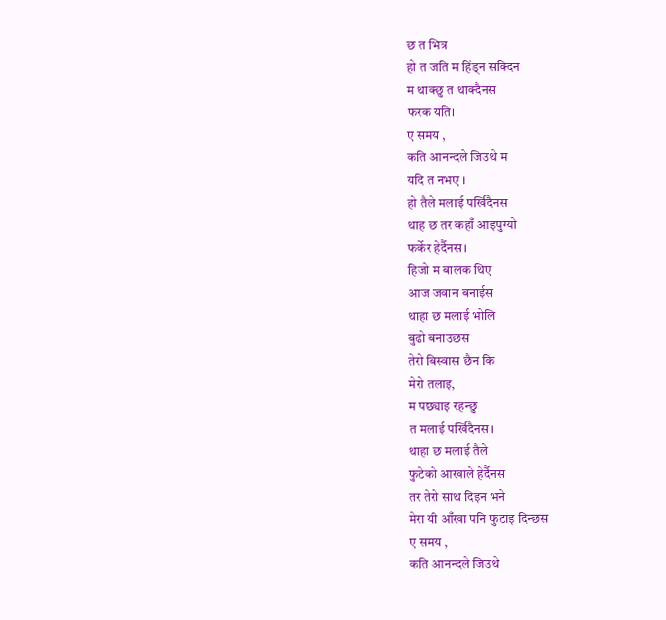छ त भित्र
हो त जति म हिंड्न सक्दिन
म थाक्छु त थाक्दैनस
फरक यति।
ए समय ,
कति आनन्दले जिउथे म
यदि त नभए ।
हो तैले मलाई पर्खिदैनस
थाह छ तर कहाँ आइपुग्यो
फर्केर हेर्दैनस।
हिजो म बालक थिए
आज जवान बनाईस
थाहा छ मलाई भोलि
बुढो बनाउछस
तेरो बिस्वास छैन कि
मेरो तलाइ,
म पछ्याइ रहन्छु
त मलाई पर्खिदैनस।
थाहा छ मलाई तैले
फुटेको आखाले हेर्दैनस
तर तेरो साथ दिइन भने
मेरा यी आँखा पनि फुटाइ दिन्छस
ए समय ,
कति आनन्दले जिउथे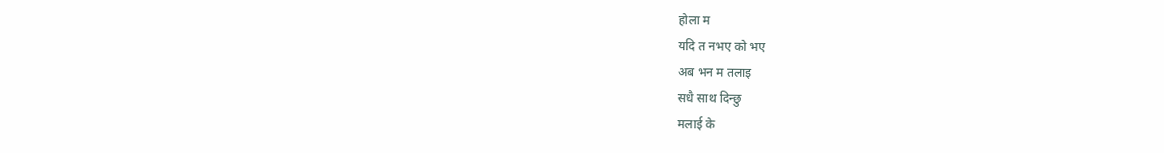होला म
यदि त नभए को भए
अब भन म तलाइ
सधै साथ दिन्छु
मलाई के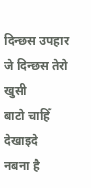दिन्छस उपहार
जे दिन्छस तेरो खुसी
बाटो चाहिँ देखाइदे
नबना है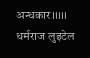अन्धकार।।।।।
धर्मराज लुइटेल